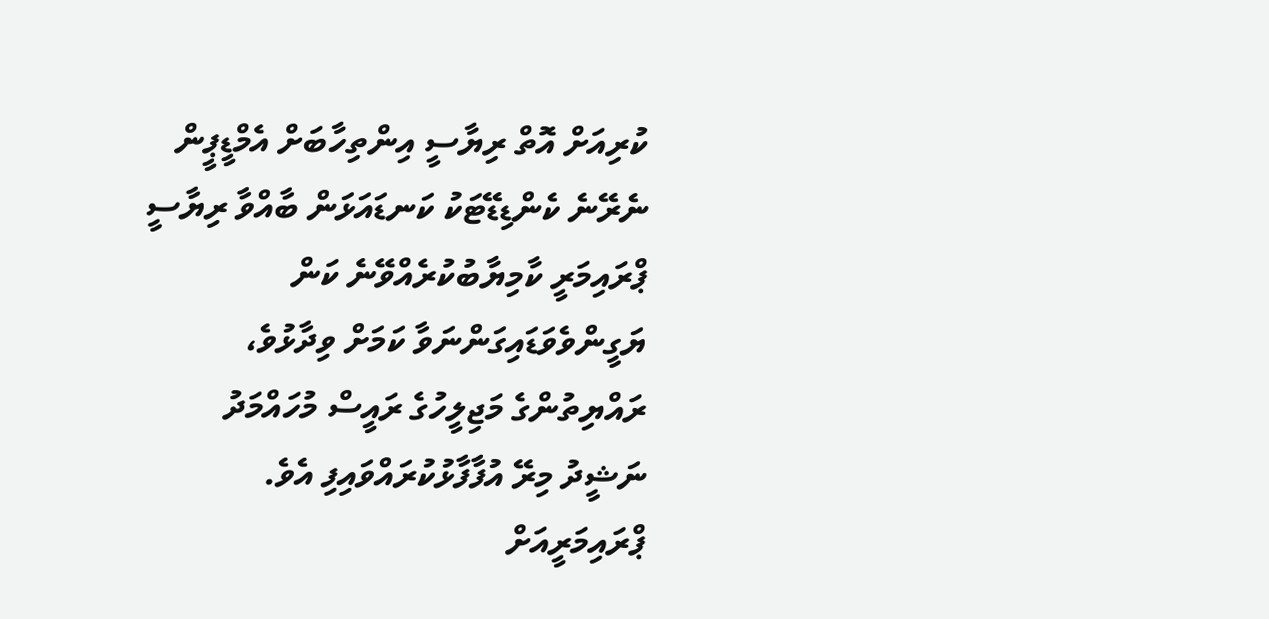ކުރިއަށް އޮތް ރިޔާސީ އިންތިހާބަށް އެމްޑީޕީން ނެރޭނެ ކެންޑިޑޭޓަކު ކަނޑައަޅަން ބާއްވާ ރިޔާސީ ޕްރައިމަރީ ކާމިޔާބުކުރެއްވޭނެ ކަން ޔަގީންވެވަޑައިގަންނަވާ ކަމަށް ވިދާޅުވެ، ރައްޔިތުންގެ މަޖިލީހުގެ ރައީސް މުހައްމަދު ނަޝީދު މިރޭ އުފާފާޅުކުރައްވައިފި އެވެ.
ޕްރައިމަރީއަށް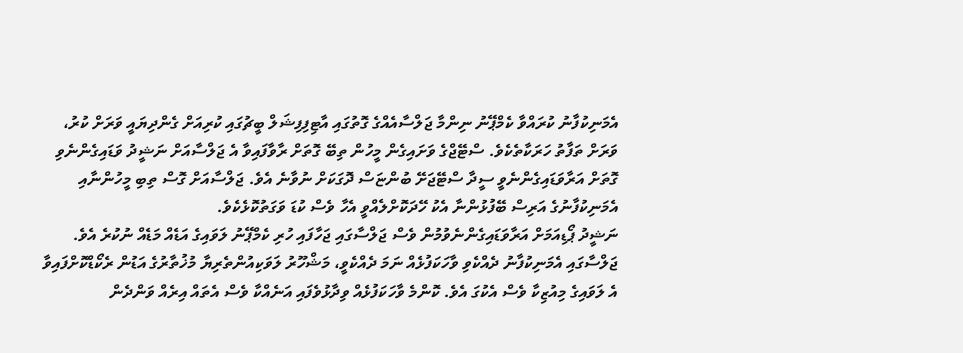އެމަނިކުފާނު ކުރައްވާ ކެމްޕޭނު ނިންމާ ޖަލްސާއެއްގެ ގޮތުގައި އާޓިފިފިޝަލް ބީޗުގައި ކުރިއަށް ގެންދިޔައީ ވަރަށް ކުރު، ވަރަށް ތަފާތު ހަރަކާތެކެވެ. ސްޓޭޖްގެ ވަށައިގެން މީހުން ތިބޭ ގޮތަށް ރާވާފައިވާ އެ ޖަލްސާއަށް ނަޝީދު ވަޑައިގެންނެވި ގޮތަށް އަރާވަޑައިގެންނެވީ ސީދާ ސްޓޭޖަށޭ ބުންޏަސް ދޮގަކަށް ނުވާނެ އެވެ. ޖަލްސާއަށް ގޮސް ތިބި މީހުންނާއި އެމަނިކުފާނުގެ އަރިސް ބޭފުޅުންނާ އެކު ހޭދަކޮށްލެއްވީ އެހާ ވެސް ކުޑަ ވަގަތުކޮޅެކެވެ.
ނަޝީދު ޕޯޑިއަމަށް އަރާވަޑައިގެންނެވުމުން ވެސް ޖަލްސާގައި ޖަހާފައި ހުރި ކެމްޕޭނު ލަވައިގެ އަޑެއް މަޑެއް ނުކުރެ އެވެ. ޖަލްސާގައި އެމަނިކުފާނު ދެއްކެވި ވާހަކަފުޅެއް ނަމަ ދެއްކެވީ، މަޝްހޫރު ލަވަކިއުންތެރިޔާ މުޚުތާރުގެ އަޑުން ރެކޯޑްކޮށްފައިވާ އެ ލަވައިގެ މިއުޒިކާ ވެސް އެކުގަ އެވެ. ކޮންމެ ވާހަކަފުޅެއް ވިދާޅުވެފައި އަނެއްކާ ވެސް އެތައް އިރެއް ވަންދެން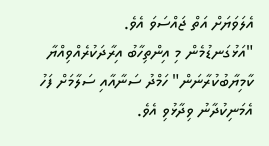އެލަވަޔަށް އަތް ޖައްސަވަ އެވެ.
"އަޅުގަނޑުމެން މި އިންތިހާބު އިރާދަކުރެއްވިއްޔާ ކާމިޔާބުކުރާނަން" ހަމްދު ސަނާއާއި ސަލާމަށް ފަހު އެމަނިކުދާނު ވިދާޅުވި އެވެ.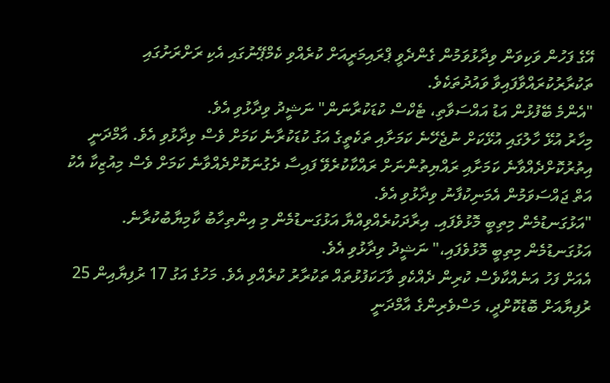އޭގެ ފަހުން ވަކިވަން ވިދާޅުވަމުން ގެންދެވީ ޕްރައިމަރީއަށް ކުރެއްވި ކެމްޕޭނުގައި އެކި ރަށްރަށުގައި ތަކުރާރުކުރައްވާފައިވާ ވައުދުތަކެވެ.
"އެންމެ ބޭފުޅުން އަޑު އައްސަވާތި، ޓެކްސް ކުޑަކުރާނަން" ނަޝީދު ވިދާޅުވި އެވެ.
މިހާރު އުޅޭ ހާލުގައި އުޅޭކަށް ނުޖެހޭނެ ކަމަށާއި ތަކެތީގެ އަގު ކުޑަކުރާނެ ކަމަށް ވެސް ވިދާޅުވި އެވެ. އާމްދަނީ އިތުރުކޮށްދެއްވާނެ ކަމަށާއި ރައްޔިތުންނަށް ރައްކާކުރެވޭ ފައިސާ ދެގުނަކޮށްދެއްވާނެ ކަމަށް ވެސް މިއުޒިކާ އެކު އަތް ޖައްސަވަމުން އެމަނިކުފާނު ވިދާޅުވި އެވެ.
"އަޅުގަނޑުމެން މިތިބީ މޮޅުވެފައި. އިރާދަކުރެއްވިއްޔާ އަޅުގަނޑުމެން މި އިންތިހާބު ކާމިޔާބުކުރާނެ. އަޅުގަނޑުމެން މިތިބީ މޮޅުވެފައި،" ނަޝީދު ވިދާޅުވި އެވެ.
އެއަށް ފަހު އަނެއްކާވެސް ކުރިން ދެއްކެވި ވާހަކަފުޅުތައް ތަކުރާރު ކުރެއްވި އެވެ. މަހުގެ އަގު 17 ރުފިޔާއިން 25 ރުފިޔާއަށް ބޮޑުކޮށްދީ، މަސްވެރިންގެ އާމްދަނީ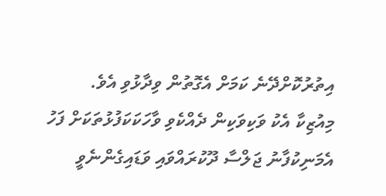އިތުރުކޮށްދޭނެ ކަމަށް އެގޮތުން ވިދާޅުވި އެވެ.
މިއުޒިކާ އެކު ވަކިވަކިން ދެއްކެވި ވާހަކަކަފުޅުތަކަށް ފަހު އެމަނިކުފާނު ޖަލްސާ ދޫކުރައްވައި ވަޑައިގެންނެވީ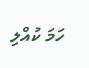ހަމަ ކުއްލި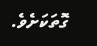ގޮތަކަށެވެ.